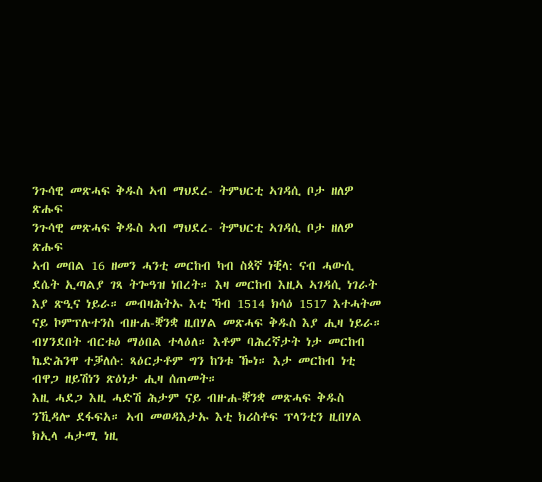ንጉሳዊ መጽሓፍ ቅዱስ ኣብ ማህደረ- ትምህርቲ ኣገዳሲ ቦታ ዘለዎ ጽሑፍ
ንጉሳዊ መጽሓፍ ቅዱስ ኣብ ማህደረ- ትምህርቲ ኣገዳሲ ቦታ ዘለዎ ጽሑፍ
ኣብ መበል 16 ዘመን ሓንቲ መርከብ ካብ ስጳኛ ነቒላ: ናብ ሓውሲ ደሴት ኢጣልያ ገጻ ትጐዓዝ ነበረት። እዛ መርከብ እዚኣ ኣገዳሲ ነገራት እያ ጽዒና ነይራ። መብዛሕትኡ እቲ ኻብ 1514 ክሳዕ 1517 እተሓትመ ናይ ኮምፕሉተንስ ብዙሐ-ቛንቋ ዚበሃል መጽሓፍ ቅዱስ እያ ሒዛ ነይራ። ብሃንደበት ብርቱዕ ማዕበል ተላዕለ። እቶም ባሕረኛታት ነታ መርከብ ኬድሕንዋ ተቓለሱ: ጻዕርታቶም ግን ከንቱ ዀነ። እታ መርከብ ነቲ ብዋጋ ዘይሽነን ጽዕነታ ሒዛ ሰጠመት።
እዚ ሓደጋ እዚ ሓድሽ ሕታም ናይ ብዙሐ-ቛንቋ መጽሓፍ ቅዱስ ንኺዳሎ ደፋፍአ። ኣብ መወዳእታኡ እቲ ክሪስቶፍ ፕላንቲን ዚበሃል ክኢላ ሓታሚ ነዚ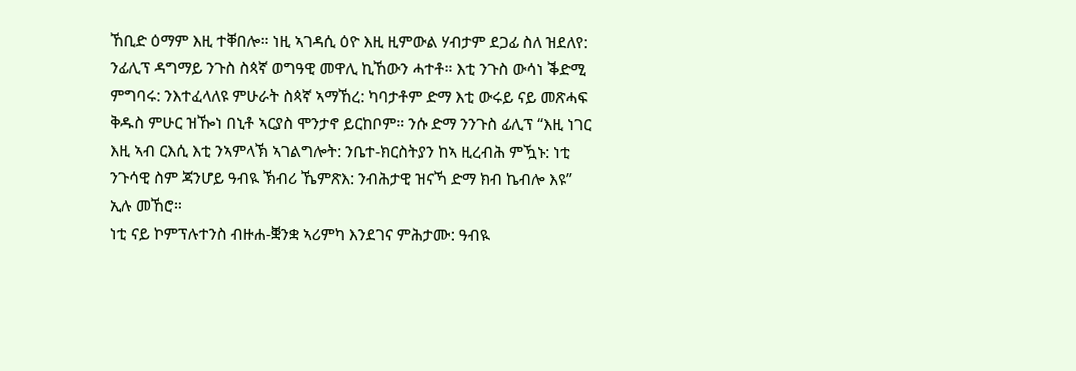ኸቢድ ዕማም እዚ ተቐበሎ። ነዚ ኣገዳሲ ዕዮ እዚ ዚምውል ሃብታም ደጋፊ ስለ ዝደለየ: ንፊሊፕ ዳግማይ ንጉስ ስጳኛ ወግዓዊ መዋሊ ኪኸውን ሓተቶ። እቲ ንጉስ ውሳነ ቕድሚ ምግባሩ: ንእተፈላለዩ ምሁራት ስጳኛ ኣማኸረ: ካባታቶም ድማ እቲ ውሩይ ናይ መጽሓፍ ቅዱስ ምሁር ዝዀነ በኒቶ ኣርያስ ሞንታኖ ይርከቦም። ንሱ ድማ ንንጉስ ፊሊፕ “እዚ ነገር እዚ ኣብ ርእሲ እቲ ንኣምላኽ ኣገልግሎት: ንቤተ-ክርስትያን ከኣ ዚረብሕ ምዃኑ: ነቲ ንጉሳዊ ስም ጃንሆይ ዓብዪ ኽብሪ ኼምጽእ: ንብሕታዊ ዝናኻ ድማ ክብ ኬብሎ እዩ” ኢሉ መኸሮ።
ነቲ ናይ ኮምፕሉተንስ ብዙሐ-ቛንቋ ኣሪምካ እንደገና ምሕታሙ: ዓብዪ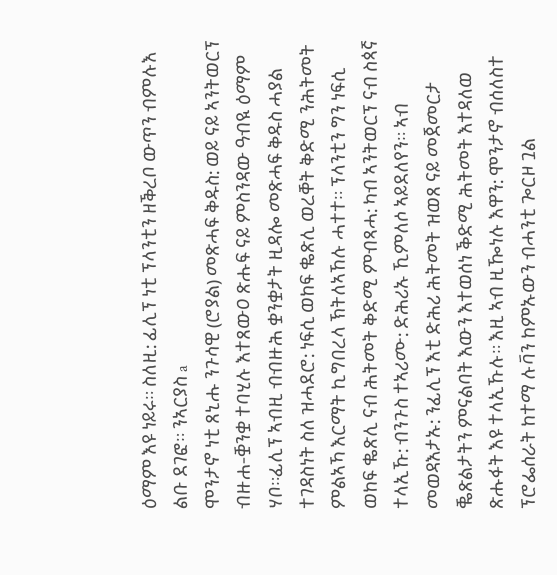ዕማም እዩ ነይሩ። ስለዚ: ፊሊፕ ነቲ ፕላንቲን ዘቕረቦ ውጥን ብምሉእ ልቡ ደገፎ። ንኣርያስ a
ሞንታኖ ነቲ ጸኒሑ ንጉሳዊ (ሮያል) መጽሓፍ ቅዱስ: ወይ ናይ ኣንትወርፕ ብዙሐ-ቛንቋ ተባሂሉ እተጸውዐ ጽሑፍ ናይ ምስንዳው ዓብዪ ዕማም ሃቦ።ፊሊፕ ኣብዚ ብብዙሕ ቋንቋታት ዚዳሎ መጽሓፍ ቅዱስ ሓያል ተገዳስነት ስለ ዝሓደሮ: ነፍሲ ወከፍ ቈጽሊ ወረቐት ቅድሚ ንሕትመት ምልኣኻ እርማት ኪግበረላ ኽትለኣኸሉ ሓተተ። ፕላንቲን ግን ነፍሲ ወከፍ ቈጽሊ ናብ ሕትመት ቅድሚ ምብጻሓ: ካብ ኣንትወርፕ ናብ ስጳኛ ተላኢኹ: ብንጉስ ተኣሪሙ: ድሕሪኡ ኺምለሶ ኣይደለየን። ኣብ መወዳእታኡ: ንፊሊፕ እቲ ድሕሪ ሕትመት ዝወጸ ናይ መጀመርታ ቘጽልታትን ምናልባት እውን እተወሰነ ቕድሚ ሕትመት እተዳለወ ጽሑፋት እዩ ተላኢኹሉ። እዚ ኣብ ዚዀነሉ እዋን: ሞንታኖ ብሰለስተ ፕሮፌሰራት ከተማ ሉቫን ከምኡውን ብሓንቲ ጐርዞ ጓል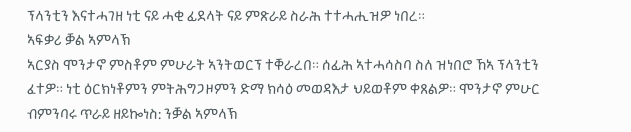ፕላንቲን እናተሓገዘ ነቲ ናይ ሓቂ ፊደላት ናይ ምጽራይ ስራሕ ተተሓሒዝዎ ነበረ።
ኣፍቃሪ ቓል ኣምላኽ
ኣርያስ ሞንታኖ ምስቶም ምሁራት ኣንትወርፕ ተቐራረበ። ሰፊሕ ኣተሓሳስባ ስለ ዝነበሮ ኸኣ ፕላንቲን ፈተዎ። ነቲ ዕርክነቶምን ምትሕግጋዞምን ድማ ክሳዕ መወዳእታ ህይወቶም ቀጸልዎ። ሞንታኖ ምሁር ብምንባሩ ጥራይ ዘይኰነስ: ንቓል ኣምላኽ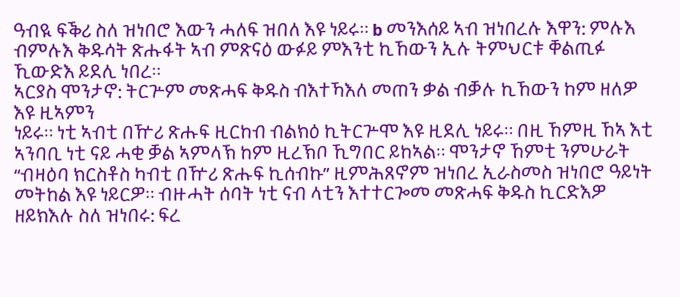ዓብዪ ፍቕሪ ስለ ዝነበሮ እውን ሓለፍ ዝበለ እዩ ነይሩ። b መንእሰይ ኣብ ዝነበረሉ እዋን: ምሉእ ብምሉእ ቅዱሳት ጽሑፋት ኣብ ምጽናዕ ውፉይ ምእንቲ ኪኸውን ኢሉ ትምህርቱ ቐልጢፉ ኺውድእ ይደሊ ነበረ።
ኣርያስ ሞንታኖ: ትርጕም መጽሓፍ ቅዱስ ብእተኻእለ መጠን ቃል ብቓሉ ኪኸውን ከም ዘለዎ እዩ ዚኣምን
ነይሩ። ነቲ ኣብቲ በዅሪ ጽሑፍ ዚርከብ ብልክዕ ኪትርጕሞ እዩ ዚደሊ ነይሩ። በዚ ኸምዚ ኸኣ እቲ ኣንባቢ ነቲ ናይ ሓቂ ቓል ኣምላኽ ከም ዚረኽቦ ኺግበር ይከኣል። ሞንታኖ ኸምቲ ንምሁራት “ብዛዕባ ክርስቶስ ካብቲ በዅሪ ጽሑፍ ኪሰብኩ” ዚምሕጸኖም ዝነበረ ኢራስመስ ዝነበሮ ዓይነት መትከል እዩ ነይርዎ። ብዙሓት ሰባት ነቲ ናብ ላቲን እተተርጐመ መጽሓፍ ቅዱስ ኪርድእዎ ዘይክእሉ ስለ ዝነበሩ: ፍረ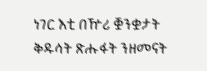ነገር እቲ በዅሪ ቛንቋታት ቅዱሳት ጽሑፋት ንዘመናት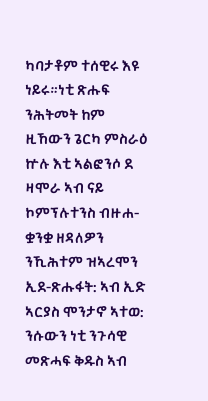ካባታቶም ተሰዊሩ እዩ ነይሩ።ነቲ ጽሑፍ ንሕትመት ከም ዚኸውን ጌርካ ምስራዕ
ኵሉ እቲ ኣልፎንሶ ደ ዛሞራ ኣብ ናይ ኮምፕሉተንስ ብዙሐ-ቋንቋ ዘዳለዎን ንኺሕተም ዝኣረሞን ኢደ-ጽሑፋት: ኣብ ኢድ ኣርያስ ሞንታኖ ኣተወ: ንሱውን ነቲ ንጉሳዊ መጽሓፍ ቅዱስ ኣብ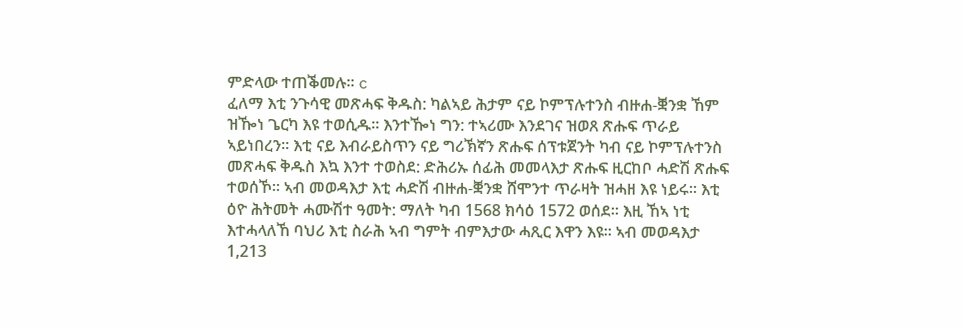ምድላው ተጠቕመሉ። c
ፈለማ እቲ ንጉሳዊ መጽሓፍ ቅዱስ: ካልኣይ ሕታም ናይ ኮምፕሉተንስ ብዙሐ-ቛንቋ ኸም ዝዀነ ጌርካ እዩ ተወሲዱ። እንተዀነ ግን: ተኣሪሙ እንደገና ዝወጸ ጽሑፍ ጥራይ ኣይነበረን። እቲ ናይ እብራይስጥን ናይ ግሪኽኛን ጽሑፍ ሰፕቱጀንት ካብ ናይ ኮምፕሉተንስ መጽሓፍ ቅዱስ እኳ እንተ ተወስደ: ድሕሪኡ ሰፊሕ መመላእታ ጽሑፍ ዚርከቦ ሓድሽ ጽሑፍ ተወሰኾ። ኣብ መወዳእታ እቲ ሓድሽ ብዙሐ-ቛንቋ ሸሞንተ ጥራዛት ዝሓዘ እዩ ነይሩ። እቲ ዕዮ ሕትመት ሓሙሽተ ዓመት: ማለት ካብ 1568 ክሳዕ 1572 ወሰደ። እዚ ኸኣ ነቲ እተሓላለኸ ባህሪ እቲ ስራሕ ኣብ ግምት ብምእታው ሓጺር እዋን እዩ። ኣብ መወዳእታ 1,213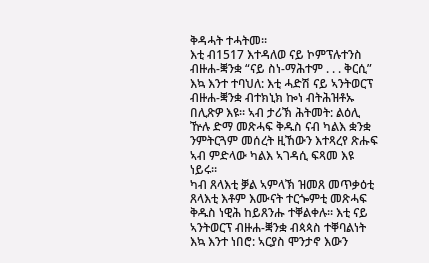ቅዳሓት ተሓትመ።
እቲ ብ1517 እተዳለወ ናይ ኮምፕሉተንስ ብዙሐ-ቛንቋ “ናይ ስነ-ማሕተም . . . ቅርሲ” እኳ እንተ ተባህለ: እቲ ሓድሽ ናይ ኣንትወርፕ ብዙሐ-ቛንቋ ብተክኒክ ኰነ ብትሕዝቶኡ በሊጽዎ እዩ። ኣብ ታሪኽ ሕትመት: ልዕሊ ዅሉ ድማ መጽሓፍ ቅዱስ ናብ ካልእ ቋንቋ ንምትርጓም መሰረት ዚኸውን እተጻረየ ጽሑፍ ኣብ ምድላው ካልእ ኣገዳሲ ፍጻመ እዩ ነይሩ።
ካብ ጸላእቲ ቓል ኣምላኽ ዝመጸ መጥቃዕቲ
ጸላእቲ እቶም እሙናት ተርጐምቲ መጽሓፍ ቅዱስ ነዊሕ ከይጸንሑ ተቐልቀሉ። እቲ ናይ ኣንትወርፕ ብዙሐ-ቛንቋ ብጳጳስ ተቐባልነት እኳ እንተ ነበሮ: ኣርያስ ሞንታኖ እውን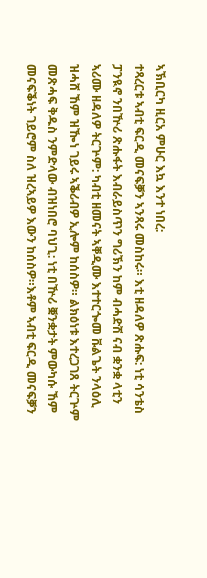ኣኽቢርካ ዚርአ ምሁር እኳ እንተ ነበረ:
ተጻረርቱ ኣብቲ ፍርዲ መናፍቓን ኣንጻሩ መስከሩ። እቲ ዘዳለዎ ጽሑፍ: ነቲ ሳንቴስ ፓንዪኖ ንበዅሪ ጽሑፋት እብራይስጥን ግሪኽን ከም ብሓድሽ ናብ ቋንቋ ላቲን ኣሪሙ ዘዳለዎ ትርጕም: ካብቲ ዘመናት ኣቐዲሙ እተተርጐመ ቩልጌት ንላዕሊ ዝሓሸ ኸም ዝዀነ ገይሩ ኣቕሪብዎ ኢሎም ከሰስዎ። ልክዕነቱ እተረጋገጸ ትርጕም መጽሓፍ ቅዱስ ንምድላው ብዝነበሮ ባህጊ: ነቲ በዅሪ ቛንቋታት ምውካሱ ኸም መናፍቕነት ገይሮም ስለ ዝረኣይዎ እውን ከሰስዎ።እቶም ኣብቲ ፍርዲ መናፍቓን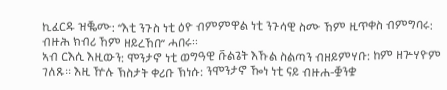ኪፈርዱ ዝቘሙ: “እቲ ንጉስ ነቲ ዕዮ ብምምዋል ነቲ ንጉሳዊ ስሙ ኸም ዚጥቀስ ብምግባሩ: ብዙሕ ክብሪ ኸም ዘይረኸበ” ሓበሩ።
ኣብ ርእሲ እዚውን: ሞንታኖ ነቲ ወግዓዊ ቩልጌት እኹል ስልጣን ብዘይምሃቡ: ከም ዘጕሃዮም ገለጹ። እዚ ዅሉ ኽስታት ቀሪቡ ኽነሱ: ንሞንታኖ ዀነ ነቲ ናይ ብዙሐ-ቛንቋ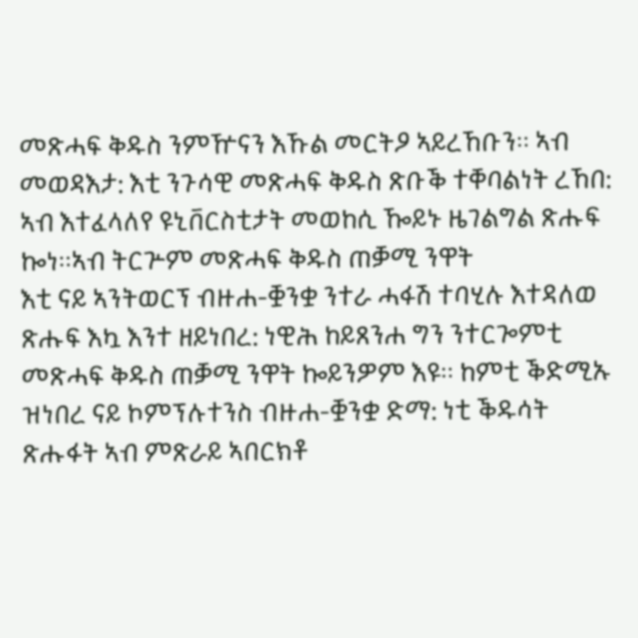መጽሓፍ ቅዱስ ንምዅናን እኹል መርትዖ ኣይረኸቡን። ኣብ መወዳእታ: እቲ ንጉሳዊ መጽሓፍ ቅዱስ ጽቡቕ ተቐባልነት ረኸበ: ኣብ እተፈላለየ ዩኒቨርስቲታት መወከሲ ዀይኑ ዜገልግል ጽሑፍ ኰነ።ኣብ ትርጕም መጽሓፍ ቅዱስ ጠቓሚ ንዋት
እቲ ናይ ኣንትወርፕ ብዙሐ-ቛንቋ ንተራ ሓፋሽ ተባሂሉ እተዳለወ ጽሑፍ እኳ እንተ ዘይነበረ: ነዊሕ ከይጸንሐ ግን ንተርጐምቲ መጽሓፍ ቅዱስ ጠቓሚ ንዋት ኰይንዎም እዩ። ከምቲ ቕድሚኡ ዝነበረ ናይ ኮምፕሉተንስ ብዙሐ-ቛንቋ ድማ: ነቲ ቕዱሳት ጽሑፋት ኣብ ምጽራይ ኣበርክቶ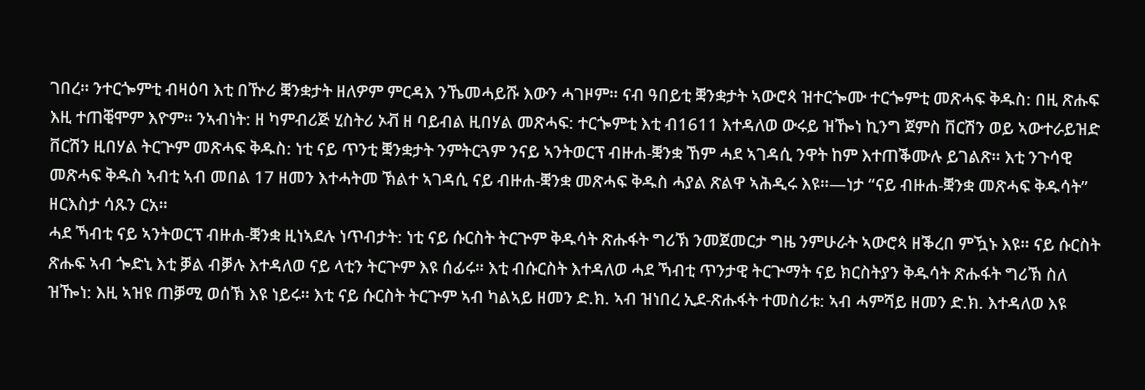ገበረ። ንተርጐምቲ ብዛዕባ እቲ በዅሪ ቛንቋታት ዘለዎም ምርዳእ ንኼመሓይሹ እውን ሓገዞም። ናብ ዓበይቲ ቛንቋታት ኣውሮጳ ዝተርጐሙ ተርጐምቲ መጽሓፍ ቅዱስ: በዚ ጽሑፍ እዚ ተጠቒሞም እዮም። ንኣብነት: ዘ ካምብሪጅ ሂስትሪ ኦቭ ዘ ባይብል ዚበሃል መጽሓፍ: ተርጐምቲ እቲ ብ1611 እተዳለወ ውሩይ ዝዀነ ኪንግ ጀምስ ቨርሽን ወይ ኣውተራይዝድ ቨርሽን ዚበሃል ትርጕም መጽሓፍ ቅዱስ: ነቲ ናይ ጥንቲ ቛንቋታት ንምትርጓም ንናይ ኣንትወርፕ ብዙሐ-ቛንቋ ኸም ሓደ ኣገዳሲ ንዋት ከም እተጠቕሙሉ ይገልጽ። እቲ ንጉሳዊ መጽሓፍ ቅዱስ ኣብቲ ኣብ መበል 17 ዘመን እተሓትመ ኽልተ ኣገዳሲ ናይ ብዙሐ-ቛንቋ መጽሓፍ ቅዱስ ሓያል ጽልዋ ኣሕዲሩ እዩ።—ነታ “ናይ ብዙሐ-ቛንቋ መጽሓፍ ቅዱሳት” ዘርእስታ ሳጹን ርአ።
ሓደ ኻብቲ ናይ ኣንትወርፕ ብዙሐ-ቛንቋ ዚነኣደሉ ነጥብታት: ነቲ ናይ ሱርስት ትርጕም ቅዱሳት ጽሑፋት ግሪኽ ንመጀመርታ ግዜ ንምሁራት ኣውሮጳ ዘቕረበ ምዃኑ እዩ። ናይ ሱርስት ጽሑፍ ኣብ ጐድኒ እቲ ቓል ብቓሉ እተዳለወ ናይ ላቲን ትርጕም እዩ ሰፊሩ። እቲ ብሱርስት እተዳለወ ሓደ ኻብቲ ጥንታዊ ትርጕማት ናይ ክርስትያን ቅዱሳት ጽሑፋት ግሪኽ ስለ ዝዀነ: እዚ ኣዝዩ ጠቓሚ ወሰኽ እዩ ነይሩ። እቲ ናይ ሱርስት ትርጕም ኣብ ካልኣይ ዘመን ድ.ክ. ኣብ ዝነበረ ኢደ-ጽሑፋት ተመስሪቱ: ኣብ ሓምሻይ ዘመን ድ.ክ. እተዳለወ እዩ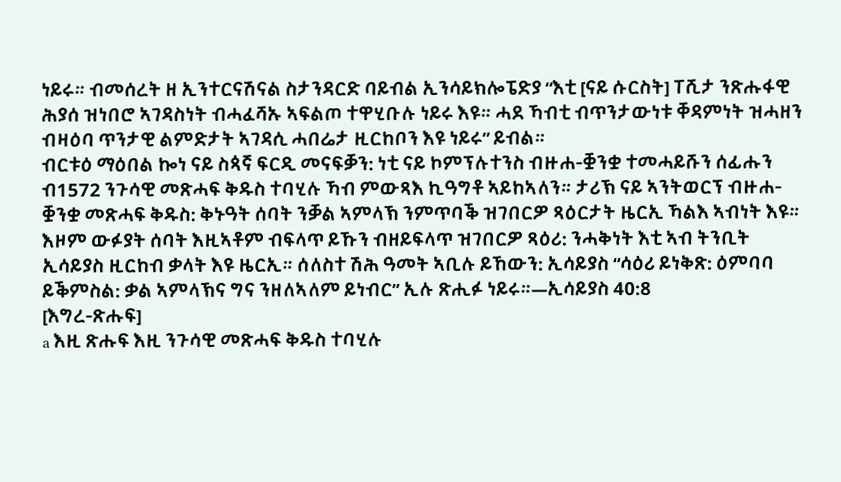ነይሩ። ብመሰረት ዘ ኢንተርናሽናል ስታንዳርድ ባይብል ኢንሳይክሎፔድያ “እቲ [ናይ ሱርስት] ፐሺታ ንጽሑፋዊ ሕያሰ ዝነበሮ ኣገዳስነት ብሓፈሻኡ ኣፍልጦ ተዋሂቡሉ ነይሩ እዩ። ሓደ ኻብቲ ብጥንታውነቱ ቐዳምነት ዝሓዘን ብዛዕባ ጥንታዊ ልምድታት ኣገዳሲ ሓበሬታ ዚርከቦን እዩ ነይሩ” ይብል።
ብርቱዕ ማዕበል ኰነ ናይ ስጳኛ ፍርዲ መናፍቓን: ነቲ ናይ ኮምፕሉተንስ ብዙሐ-ቛንቋ ተመሓይሹን ሰፊሑን ብ1572 ንጉሳዊ መጽሓፍ ቅዱስ ተባሂሉ ኻብ ምውጻእ ኪዓግቶ ኣይከኣለን። ታሪኽ ናይ ኣንትወርፕ ብዙሐ-ቛንቋ መጽሓፍ ቅዱስ: ቅኑዓት ሰባት ንቓል ኣምላኽ ንምጥባቕ ዝገበርዎ ጻዕርታት ዜርኢ ኻልእ ኣብነት እዩ።
እዞም ውፉያት ሰባት እዚኣቶም ብፍላጥ ይኹን ብዘይፍላጥ ዝገበርዎ ጻዕሪ: ንሓቅነት እቲ ኣብ ትንቢት ኢሳይያስ ዚርከብ ቃላት እዩ ዜርኢ። ሰለስተ ሽሕ ዓመት ኣቢሉ ይኸውን: ኢሳይያስ “ሳዕሪ ይነቅጽ: ዕምባባ ይቕምስል: ቃል ኣምላኽና ግና ንዘለኣለም ይነብር” ኢሉ ጽሒፉ ነይሩ።—ኢሳይያስ 40:8
[እግረ-ጽሑፍ]
a እዚ ጽሑፍ እዚ ንጉሳዊ መጽሓፍ ቅዱስ ተባሂሉ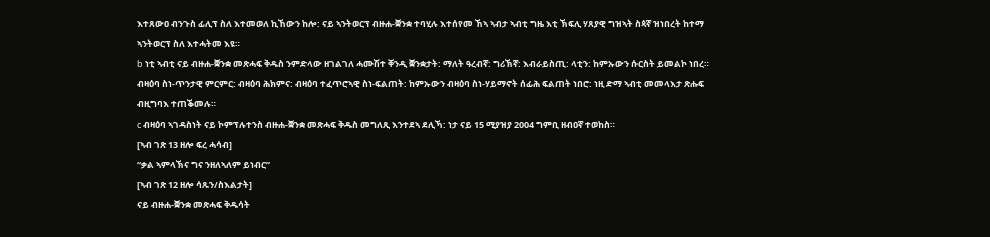እተጸውዐ ብንጉስ ፊሊፕ ስለ እተመወለ ኪኸውን ከሎ: ናይ ኣንትወርፕ ብዙሐ-ቛንቋ ተባሂሉ እተሰየመ ኸኣ ኣብታ ኣብቲ ግዜ እቲ ኽፍሊ ሃጸያዊ ግዝኣት ስጳኛ ዝነበረት ከተማ ኣንትወርፕ ስለ እተሓትመ እዩ።
b ነቲ ኣብቲ ናይ ብዙሐ-ቛንቋ መጽሓፍ ቅዱስ ንምድላው ዘገልገለ ሓሙሽተ ቐንዲ ቛንቋታት: ማለት ዓረብኛ: ግሪኽኛ: እብራይስጢ: ላቲን: ከምኡውን ሱርስት ይመልኮ ነበረ። ብዛዕባ ስነ-ጥንታዊ ምርምር: ብዛዕባ ሕክምና: ብዛዕባ ተፈጥሮኣዊ ስነ-ፍልጠት: ከምኡውን ብዛዕባ ስነ-ሃይማኖት ሰፊሕ ፍልጠት ነበሮ: ነዚ ድማ ኣብቲ መመላእታ ጽሑፍ ብዚግባእ ተጠቕመሉ።
c ብዛዕባ ኣገዳስነት ናይ ኮምፕሉተንስ ብዙሐ-ቛንቋ መጽሓፍ ቅዱስ መግለጺ እንተደኣ ደሊኻ: ነታ ናይ 15 ሚያዝያ 2004 ግምቢ ዘብዐኛ ተወከስ።
[ኣብ ገጽ 13 ዘሎ ፍረ ሓሳብ]
“ቃል ኣምላኽና ግና ንዘለኣለም ይነብር”
[ኣብ ገጽ 12 ዘሎ ሳጹን/ስእልታት]
ናይ ብዙሐ-ቛንቋ መጽሓፍ ቅዱሳት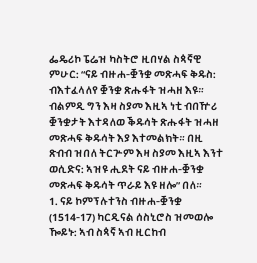ፌዴሪኮ ፔሬዝ ካስትሮ ዚበሃል ስጳኛዊ ምሁር: “ናይ ብዙሐ-ቛንቋ መጽሓፍ ቅዱስ: ብእተፈላለየ ቛንቋ ጽሑፋት ዝሓዘ እዩ። ብልምዲ ግን እዛ ስያመ እዚኣ ነቲ ብበዅሪ ቛንቋታት እተዳለወ ቕዱሳት ጽሑፋት ዝሓዘ መጽሓፍ ቅዱሳት እያ እተመልክት። በዚ ጽብብ ዝበለ ትርጕም እዛ ስያመ እዚኣ እንተ ወሲድና: ኣዝዩ ሒደት ናይ ብዙሐ-ቛንቋ መጽሓፍ ቅዱሳት ጥራይ እዩ ዘሎ” በለ።
1. ናይ ኮምፕሉተንስ ብዙሐ-ቛንቋ (1514-17) ካርዲናል ሰስኒሮስ ዝመወሎ ዀይኑ: ኣብ ስጳኛ ኣብ ዚርከብ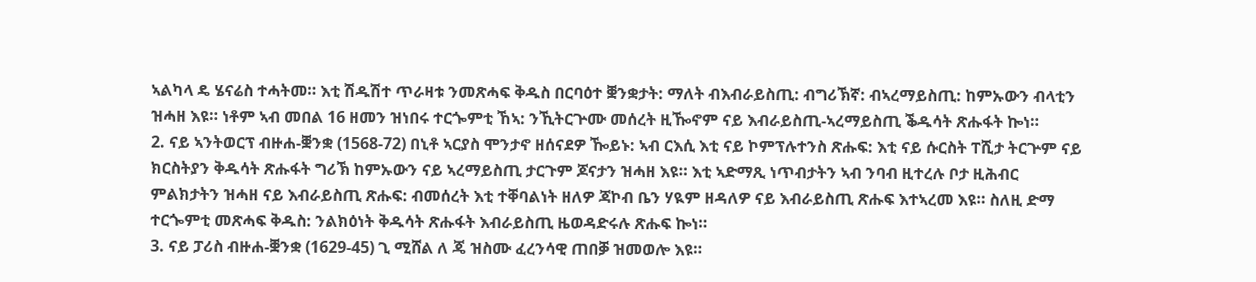ኣልካላ ዴ ሄናሬስ ተሓትመ። እቲ ሽዱሽተ ጥራዛቱ ንመጽሓፍ ቅዱስ በርባዕተ ቛንቋታት: ማለት ብእብራይስጢ: ብግሪኽኛ: ብኣረማይስጢ: ከምኡውን ብላቲን ዝሓዘ እዩ። ነቶም ኣብ መበል 16 ዘመን ዝነበሩ ተርጐምቲ ኸኣ: ንኺትርጕሙ መሰረት ዚዀኖም ናይ እብራይስጢ-ኣረማይስጢ ቕዱሳት ጽሑፋት ኰነ።
2. ናይ ኣንትወርፕ ብዙሐ-ቛንቋ (1568-72) በኒቶ ኣርያስ ሞንታኖ ዘሰናደዎ ዀይኑ: ኣብ ርእሲ እቲ ናይ ኮምፕሉተንስ ጽሑፍ: እቲ ናይ ሱርስት ፐሺታ ትርጕም ናይ ክርስትያን ቅዱሳት ጽሑፋት ግሪኽ ከምኡውን ናይ ኣረማይስጢ ታርጉም ጆናታን ዝሓዘ እዩ። እቲ ኣድማጺ ነጥብታትን ኣብ ንባብ ዚተረሉ ቦታ ዚሕብር ምልክታትን ዝሓዘ ናይ እብራይስጢ ጽሑፍ: ብመሰረት እቲ ተቐባልነት ዘለዎ ጃኮብ ቤን ሃዪም ዘዳለዎ ናይ እብራይስጢ ጽሑፍ እተኣረመ እዩ። ስለዚ ድማ ተርጐምቲ መጽሓፍ ቅዱስ: ንልክዕነት ቅዱሳት ጽሑፋት እብራይስጢ ዜወዳድሩሉ ጽሑፍ ኰነ።
3. ናይ ፓሪስ ብዙሐ-ቛንቋ (1629-45) ጊ ሚሸል ለ ጄ ዝስሙ ፈረንሳዊ ጠበቓ ዝመወሎ እዩ።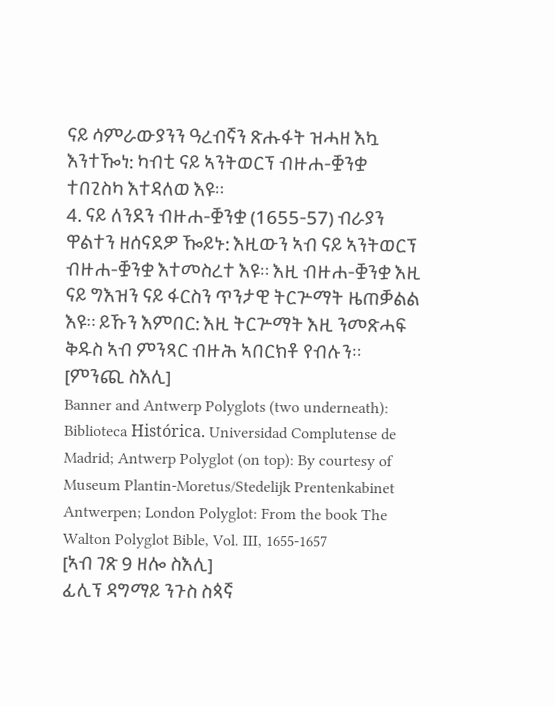ናይ ሳምራውያንን ዓረብኛን ጽሑፋት ዝሓዘ እኳ እንተዀነ: ካብቲ ናይ ኣንትወርፕ ብዙሐ-ቛንቋ ተበጊስካ እተዳለወ እዩ።
4. ናይ ለንደን ብዙሐ-ቛንቋ (1655-57) ብራያን ዋልተን ዘሰናደዎ ዀይኑ: እዚውን ኣብ ናይ ኣንትወርፕ ብዙሐ-ቛንቋ እተመስረተ እዩ። እዚ ብዙሐ-ቛንቋ እዚ ናይ ግእዝን ናይ ፋርስን ጥንታዊ ትርጕማት ዜጠቓልል እዩ። ይኹን እምበር: እዚ ትርጕማት እዚ ንመጽሓፍ ቅዱስ ኣብ ምንጻር ብዙሕ ኣበርክቶ የብሉን።
[ምንጪ ስእሊ]
Banner and Antwerp Polyglots (two underneath): Biblioteca Histórica. Universidad Complutense de Madrid; Antwerp Polyglot (on top): By courtesy of Museum Plantin-Moretus/Stedelijk Prentenkabinet Antwerpen; London Polyglot: From the book The Walton Polyglot Bible, Vol. III, 1655-1657
[ኣብ ገጽ 9 ዘሎ ስእሊ]
ፊሊፕ ዳግማይ ንጉስ ስጳኛ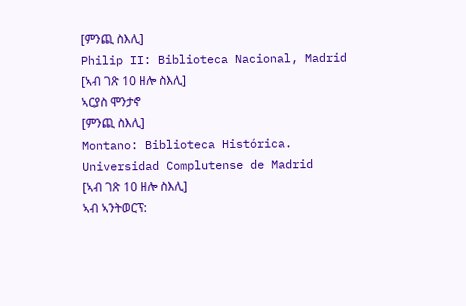[ምንጪ ስእሊ]
Philip II: Biblioteca Nacional, Madrid
[ኣብ ገጽ 10 ዘሎ ስእሊ]
ኣርያስ ሞንታኖ
[ምንጪ ስእሊ]
Montano: Biblioteca Histórica. Universidad Complutense de Madrid
[ኣብ ገጽ 10 ዘሎ ስእሊ]
ኣብ ኣንትወርፕ: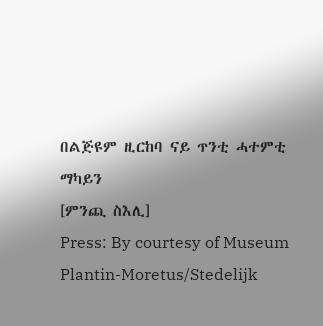በልጅዩም ዚርከባ ናይ ጥንቲ ሓተምቲ ማካይን
[ምንጪ ስእሊ]
Press: By courtesy of Museum Plantin-Moretus/Stedelijk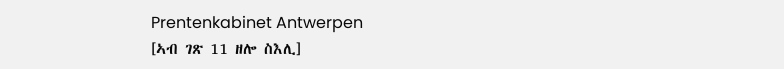Prentenkabinet Antwerpen
[ኣብ ገጽ 11 ዘሎ ስእሊ]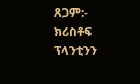ጸጋም:- ክሪስቶፍ ፕላንቲንን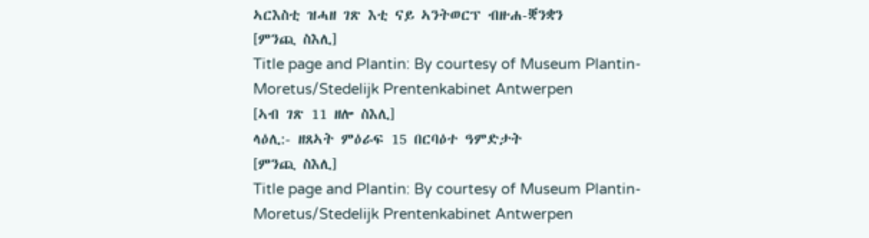ኣርእስቲ ዝሓዘ ገጽ እቲ ናይ ኣንትወርፕ ብዙሐ-ቛንቋን
[ምንጪ ስእሊ]
Title page and Plantin: By courtesy of Museum Plantin-Moretus/Stedelijk Prentenkabinet Antwerpen
[ኣብ ገጽ 11 ዘሎ ስእሊ]
ላዕሊ:- ዘጸኣት ምዕራፍ 15 በርባዕተ ዓምድታት
[ምንጪ ስእሊ]
Title page and Plantin: By courtesy of Museum Plantin-Moretus/Stedelijk Prentenkabinet Antwerpen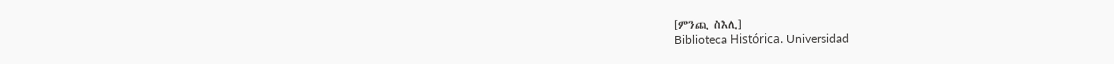[ምንጪ ስእሊ]
Biblioteca Histórica. Universidad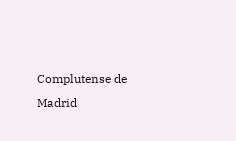Complutense de Madrid